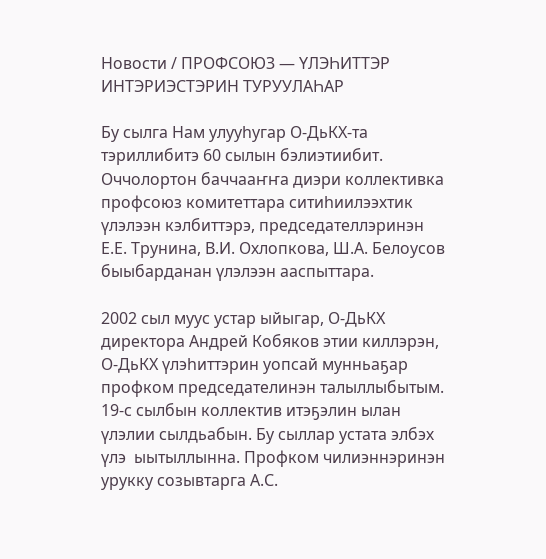Новости / ПРОФСОЮЗ — ҮЛЭҺИТТЭР ИНТЭРИЭСТЭРИН ТУРУУЛАҺАР

Бу сылга Нам улууһугар О-ДьКХ-та тэриллибитэ 60 сылын бэлиэтиибит.      Оччолортон баччааҥҥа диэри коллективка профсоюз комитеттара ситиһиилээхтик үлэлээн кэлбиттэрэ, председателлэринэн Е.Е. Трунина, В.И. Охлопкова, Ш.А. Белоусов быыбарданан үлэлээн ааспыттара.

2002 сыл муус устар ыйыгар, О-ДьКХ директора Андрей Кобяков этии киллэрэн, О-ДьКХ үлэһиттэрин уопсай мунньаҕар профком председателинэн талыллыбытым. 19-с сылбын коллектив итэҕэлин ылан үлэлии сылдьабын. Бу сыллар устата элбэх үлэ  ыытыллынна. Профком чилиэннэринэн урукку созывтарга А.С.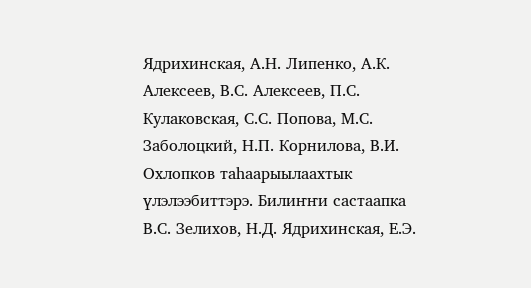Ядрихинская, А.Н. Липенко, А.К. Алексеев, В.С. Алексеев, П.С. Кулаковская, С.С. Попова, М.С. Заболоцкий, Н.П. Корнилова, В.И. Охлопков таһаарыылаахтык үлэлээбиттэрэ. Билиҥҥи састаапка В.С. Зелихов, Н.Д. Ядрихинская, Е.Э.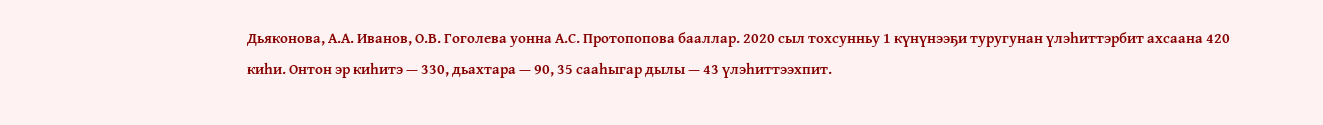Дьяконова, А.А. Иванов, О.В. Гоголева уонна А.С. Протопопова бааллар. 2020 сыл тохсунньу 1 күнүнээҕи туругунан үлэһиттэрбит ахсаана 420 киһи. Онтон эр киһитэ — 330, дьахтара — 90, 35 сааһыгар дылы — 43 үлэhиттээхпит.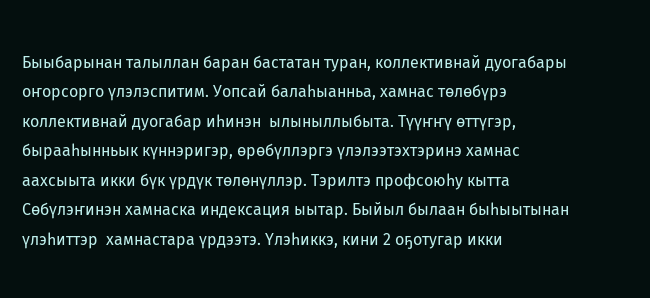Быыбарынан талыллан баран бастатан туран, коллективнай дуогабары оҥорсорго үлэлэспитим. Уопсай балаһыанньа, хамнас төлөбүрэ коллективнай дуогабар иһинэн  ылыныллыбыта. Түүҥҥү өттүгэр, бырааһынньык күннэригэр, өрөбүллэргэ үлэлээтэхтэринэ хамнас аахсыыта икки бүк үрдүк төлөнүллэр. Тэрилтэ профсоюһу кытта Сөбүлэҥинэн хамнаска индексация ыытар. Быйыл былаан быһыытынан үлэһиттэр  хамнастара үрдээтэ. Үлэһиккэ, кини 2 оҕотугар икки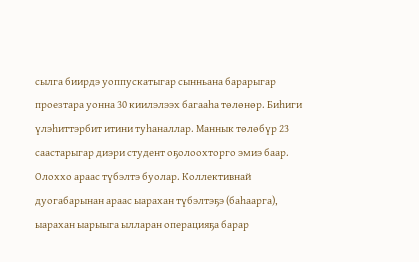сылга биирдэ уоппускатыгар сынньана барарыгар проезтара уонна 30 киилэлээх багааһа төлөнөр. Биһиги үлэһиттэрбит итини туһаналлар. Маннык төлөбүр 23 саастарыгар диэри студент оҕолоохторго эмиэ баар. Олоххо араас түбэлтэ буолар. Коллективнай дуогабарынан араас ыарахан түбэлтэҕэ (баһаарга), ыарахан ыарыыга ылларан операцияҕа барар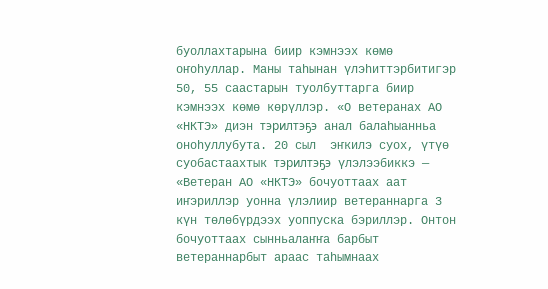буоллахтарына биир кэмнээх көмө оҥоһуллар. Маны таһынан үлэһиттэрбитигэр 50, 55 саастарын туолбуттарга биир кэмнээх көмө көрүллэр. «О ветеранах АО «НКТЭ» диэн тэрилтэҕэ анал балаһыанньа  оноһуллубута. 20 сыл  эҥкилэ суох, үтүө суобастаахтык тэрилтэҕэ үлэлээбиккэ — «Ветеран АО «НКТЭ» бочуоттаах аат иҥэриллэр уонна үлэлиир ветераннарга 3 күн төлөбүрдээх уоппуска бэриллэр. Онтон бочуоттаах сынньалаҥҥа барбыт ветераннарбыт араас таһымнаах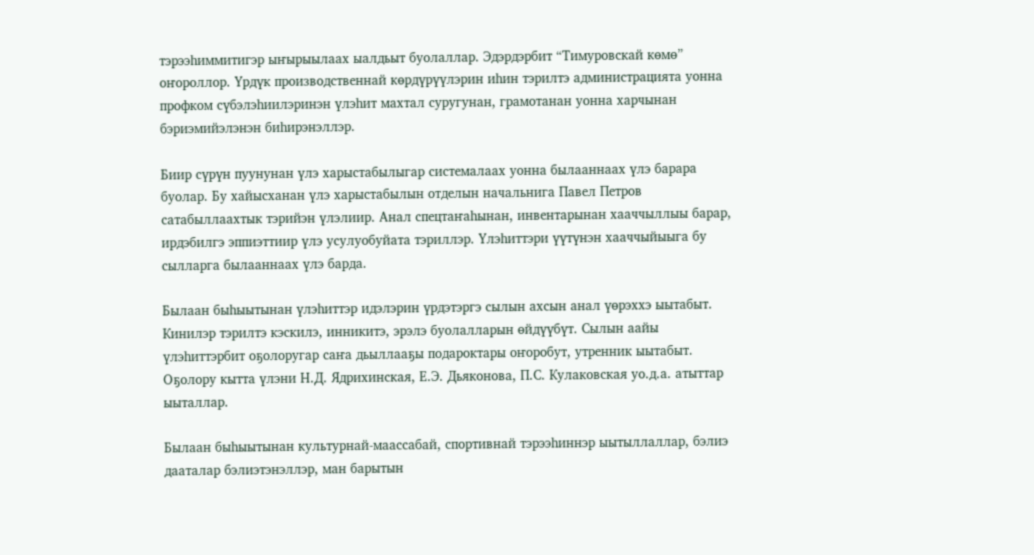тэрээһиммитигэр ыҥырыылаах ыалдьыт буолаллар. Эдэрдэрбит “Тимуровскай көмө” оҥороллор. Үрдүк производственнай көрдүрүүлэрин иһин тэрилтэ администрацията уонна профком сүбэлэһиилэринэн үлэһит махтал суругунан, грамотанан уонна харчынан бэриэмийэлэнэн биһирэнэллэр.

Биир сүрүн пуунунан үлэ харыстабылыгар системалаах уонна былааннаах үлэ барара буолар. Бу хайысханан үлэ харыстабылын отделын начальнига Павел Петров сатабыллаахтык тэрийэн үлэлиир. Анал спецтаҥаһынан, инвентарынан хааччыллыы барар, ирдэбилгэ эппиэттиир үлэ усулуобуйата тэриллэр. Үлэһиттэри үүтүнэн хааччыйыыга бу сылларга былааннаах үлэ барда.

Былаан быһыытынан үлэһиттэр идэлэрин үрдэтэргэ сылын ахсын анал үөрэххэ ыытабыт. Кинилэр тэрилтэ кэскилэ, инникитэ, эрэлэ буолалларын өйдүүбүт. Сылын аайы үлэhиттэрбит оҕолоругар саҥа дьыллааҕы подароктары оҥоробут, утренник ыытабыт. Оҕолору кытта үлэни Н.Д. Ядрихинская, Е.Э. Дьяконова, П.С. Кулаковская уо.д.а. атыттар  ыыталлар.

Былаан быһыытынан культурнай-маассабай, спортивнай тэрээһиннэр ыытыллаллар, бэлиэ дааталар бэлиэтэнэллэр, ман барытын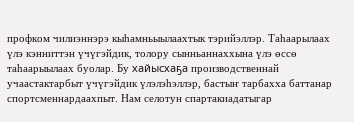профком чилиэннэрэ кыһамньыылаахтык тэрийэллэр. Таһаарылаах үлэ кэнниттэн үчүгэйдик, толору сынньаннаххына үлэ өссө таһаарыылаах буолар. Бу хайысхаҕа производственнай учаастактарбыт үчүгэйдик үлэлэһэллэр, бастыҥ тарбахха баттанар спортсменнардаахпыт. Нам селотун спартакиадатыгар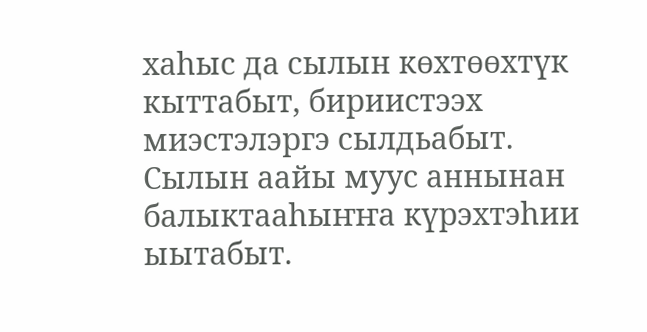хаһыс да сылын көхтөөхтүк кыттабыт, бириистээх миэстэлэргэ сылдьабыт. Сылын аайы муус аннынан балыктааһыҥҥа күрэхтэһии ыытабыт.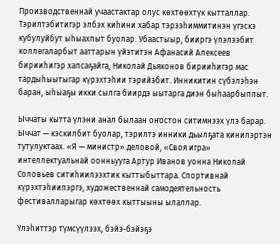Производственнай учаастактар олус көхтөөхтүк кытталлар. Тэрилтэбитигэр элбэх киһини хабар тэрээһиммитинэн үгэскэ кубулуйбут ыһыахпыт буолар. Убаастыыр, бииргэ үлэлээбит коллегаларбыт ааттарын үйэтитэн Афанасий Алексеев бирииһигэр хапсаҕайга, Николай Дьяконов бирииһигэр мас тардыһыытыгар күрэхтэһии тэрийэбит. Инникитин сүбэлэһэн баран, ыһыаҕы икки сылга биирдэ ыытарга диэн быһаарбыппыт.

Ыччаты кытта үлэни анал былаан оҥостон ситимнээх үлэ барар. Ыччат — кэскилбит буолар, тэрилтэ инники дьылҕата кинилэртэн тутулуктаах. «Я — министр» деловой, «Своя игра» интеллектуальнай оонньууга Артур Иванов уонна Николай Соловьев ситиһиилээхтик кыттыбыттара. Спортивнай күрэхтэһиилэргэ, художественнай самодеятельность фестивалларыгар көхтөөх кыттыыны ылаллар.

Үлэһиттэр түмсүүлээх, бэйэ-бэйэҕэ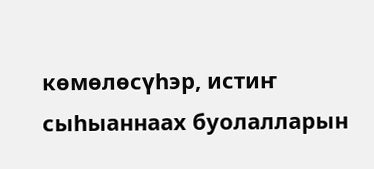көмөлөсүһэр, истиҥ сыһыаннаах буолалларын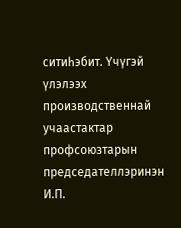ситиһэбит. Үчүгэй үлэлээх производственнай учаастактар профсоюзтарын председателлэринэн И.П.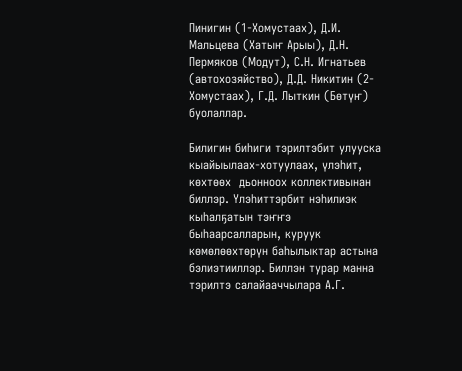Пинигин (1-Хомустаах), Д.И. Мальцева (Хатыҥ Арыы), Д.Н. Пермяков (Модут), С.Н. Игнатьев (автохозяйство), Д.Д. Никитин (2-Хомустаах), Г.Д. Лыткин (Бөтүҥ) буолаллар.

Билигин биһиги тэрилтэбит улууска кыайыылаах-хотуулаах, үлэһит, көхтөөх  дьонноох коллективынан биллэр. Үлэһиттэрбит нэһилиэк кыһалҕатын тэҥҥэ быһаарсалларын, куруук көмөлөөхтөрүн баһылыктар астына бэлиэтииллэр. Биллэн турар манна тэрилтэ салайааччылара А.Г.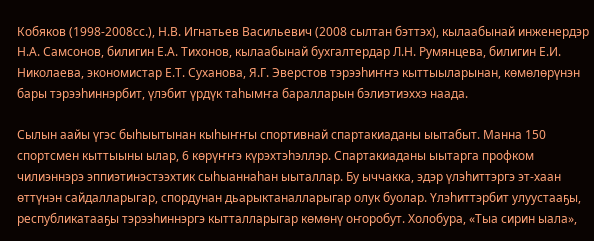Кобяков (1998-2008сс.), Н.В. Игнатьев Васильевич (2008 сылтан бэттэх), кылаабынай инженердэр Н.А. Самсонов, билигин Е.А. Тихонов, кылаабынай бухгалтердар Л.Н. Румянцева, билигин Е.И. Николаева, экономистар Е.Т. Суханова, Я.Г. Эверстов тэрээһиҥҥэ кыттыыларынан, көмөлөрүнэн бары тэрээһиннэрбит, үлэбит үрдүк таһымҥа баралларын бэлиэтиэххэ наада.

Сылын аайы үгэс быһыытынан кыһыҥҥы спортивнай спартакиаданы ыытабыт. Манна 150 спортсмен кыттыыны ылар, 6 көрүҥҥэ күрэхтэһэллэр. Спартакиаданы ыытарга профком чилиэннэрэ эппиэтинэстээхтик сыhыаннаhан ыыталлар. Бу ыччакка, эдэр үлэһиттэргэ эт-хаан өттүнэн сайдалларыгар, спордунан дьарыктаналларыгар олук буолар. Үлэһиттэрбит улуустааҕы, республикатааҕы тэрээһиннэргэ кытталларыгар көмөнү оҥоробут. Холобура, «Тыа сирин ыала»,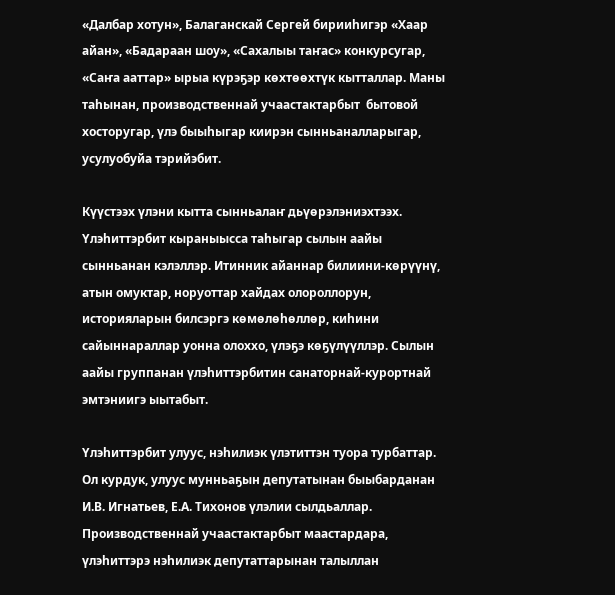«Далбар хотун», Балаганскай Сергей бирииһигэр «Хаар айан», «Бадараан шоу», «Сахалыы таҥас» конкурсугар, «Саҥа ааттар» ырыа күрэҕэр көхтөөхтүк кытталлар. Маны таһынан, производственнай учаастактарбыт  бытовой хосторугар, үлэ быыһыгар киирэн сынньаналларыгар, усулуобуйа тэрийэбит.

Күүстээх үлэни кытта сынньалаҥ дьүөрэлэниэхтээх. Үлэһиттэрбит кыраныысса таһыгар сылын аайы сынньанан кэлэллэр. Итинник айаннар билиини-көрүүнү, атын омуктар, норуоттар хайдах олороллорун, историяларын билсэргэ көмөлөһөллөр, киһини сайыннараллар уонна олоххо, үлэҕэ көҕүлүүллэр. Сылын аайы группанан үлэһиттэрбитин санаторнай-курортнай эмтэниигэ ыытабыт.

Үлэһиттэрбит улуус, нэһилиэк үлэтиттэн туора турбаттар. Ол курдук, улуус мунньаҕын депутатынан быыбарданан И.В. Игнатьев, Е.А. Тихонов үлэлии сылдьаллар.  Производственнай учаастактарбыт маастардара, үлэһиттэрэ нэһилиэк депутаттарынан талыллан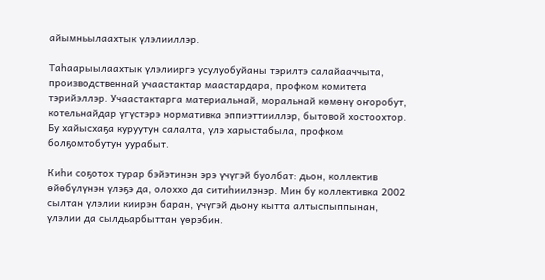айымньылаахтык үлэлииллэр.

Таһаарыылаахтык үлэлииргэ усулуобуйаны тэрилтэ салайааччыта, производственнай учаастактар маастардара, профком комитета тэрийэллэр. Учаастактарга материальнай, моральнай көмөнү оҥоробут, котельнайдар үгүстэрэ нормативка эппиэттииллэр, бытовой хостоохтор. Бу хайысхаҕа куруутун салалта, үлэ харыстабыла, профком болҕомтобутун уурабыт.

Киһи соҕотох турар бэйэтинэн эрэ үчүгэй буолбат: дьон, коллектив өйөбүлүнэн үлэҕэ да, олоххо да ситиһиилэнэр. Мин бу коллективка 2002 сылтан үлэлии киирэн баран, үчүгэй дьону кытта алтыспыппынан, үлэлии да сылдьарбыттан үөрэбин.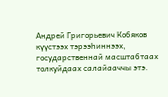Андрей Григорьевич Кобяков күүстээх тэрээһиннээх, государственнай масштабтаах толкуйдаах салайааччы этэ.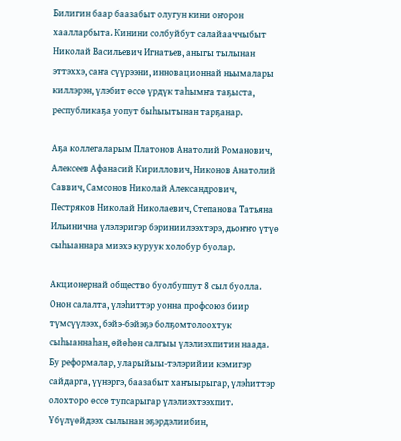Билигин баар баазабыт олугун кини оҥорон хаалларбыта. Кинини солбуйбут салайааччыбыт Николай Васильевич Игнатьев, аныгы тылынан эттэххэ, саҥа сүүрээни, инновационнай ньымалары киллэрэн, үлэбит өссө үрдүк таһымҥа таҕыста, республикаҕа уопут быһыытынан тарҕанар.

Аҕа коллегаларым Платонов Анатолий Романович, Алексеев Афанасий Кириллович, Никонов Анатолий Саввич, Самсонов Николай Александрович, Пестряков Николай Николаевич, Степанова Татьяна Ильинична үлэлэригэр бэриниилээхтэрэ, дьоҥҥо үтүө сыһыаннара миэхэ куруук холобур буолар.

Акционернай общество буолбуппут 8 сыл буолла. Онон салалта, үлэһиттэр уонна профсоюз биир түмсүүлээх, бэйэ-бэйэҕэ болҕомтолоохтук сыһыаннаһан, өйөһөн салгыы үлэлиэхпитин наада. Бу реформалар, уларыйыы-тэлэрийии кэмигэр сайдарга, үүнэргэ, баазабыт хаҥыырыгар, үлэһиттэр олохторо өссө тупсарыгар үлэлиэхтээхпит. Үбүлүөйдээх сылынан эҕэрдэлиибин,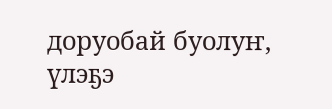доруобай буолуҥ, үлэҕэ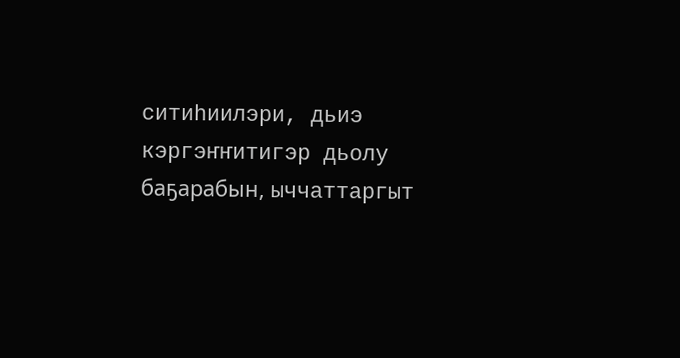ситиһиилэри, дьиэ кэргэҥҥитигэр дьолу баҕарабын, ыччаттаргыт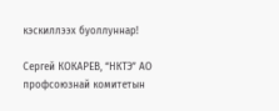кэскиллээх буоллуннар!

Сергей КОКАРЕВ, “НКТЭ” АО профсоюзнай комитетын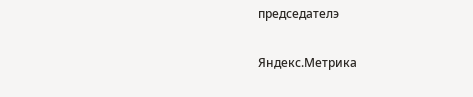председателэ

Яндекс.Метрика